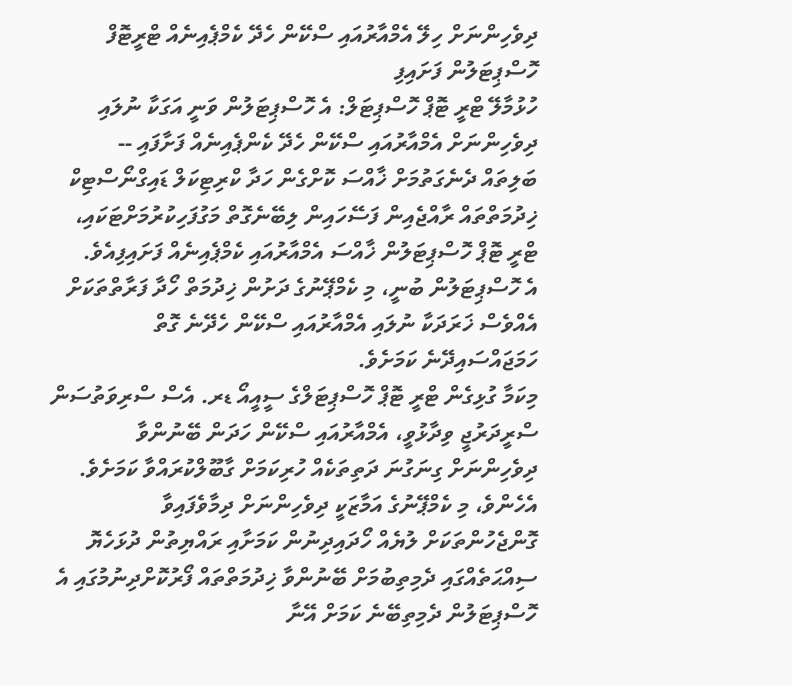ދިވެހިންނަށް ހިލޭ އެމްއާރުއައި ސްކޭން ހެދޭ ކެމްޕެއިނެއް ޓްރީޓޮފް ހޮސްޕިޓަލުން ފަށައިފި
ހުޅުމާލޭ ޓްރީ ޓޮޕް ހޮސްޕިޓަލް: އެ ހޮސްޕިޓަލުން ވަނީ އަގަކާ ނުލައި ދިވެހިންނަށް އެމްއާރުއައި ސްކޭން ހެދޭ ކެންޕެއިނެއް ފަށާފައި --
ބަލިތައް ދެނެގަތުމަށް ޚާއްސަ ކޮށްގެން ހަދާ ކްރިޓިކަލް ޑައިގްނޯސްޓިކް ޚިދުމަތްތައް ރާއްޖެއިން ފަސޭހައިން ލިބޭނެގޮތް މަގުފަހިކުރުމަށްޓަކައި، ޓްރީ ޓޮޕް ހޮސްޕިޓަލުން ޚާއްސަ އެމްއާރުއައި ކެމްޕެއިނެއް ފަށައިފިއެވެ.
އެ ހޮސްޕިޓަލުން ބުނީ، މި ކެމްޕޭނުގެ ދަށުން ޚިދުމަތް ހޯދާ ފަރާތްތަކަށް އެއްވެސް ޚަރަދަކާ ނުލައި އެމްއާރުއައި ސްކޭން ހެދޭނެ ގޮތް ހަމަޖައްސައިދޭނެ ކަމަށެވެ.
މިކަމާ ގުޅިގެން ޓްރީ ޓޮޕް ހޮސްޕިޓަލްގެ ސީއީއޯ ޑރ. އެސް ސްރިވަތުސަން ސްރީދަރުޖީ ވިދާޅުވީ، އެމްއާރުއައި ސްކޭން ހަދަން ބޭނުންވާ ދިވެހިންނަށް ގިނަގުނަ ދަތިތަކެއް ހުރިކަމަށް ގާބޫލްކުރައްވާ ކަމަށެވެ.
އެހެންވެ، މި ކެމްޕޭނުގެ އަމާޒަކީ ދިވެހިންނަށް ދިމާވެފައިވާ ގޮންޖެހުންތަކަށް ލުޔެއް ހޯދައިދިނުން ކަމަށާއި ރައްޔިތުން ދުޅަހެޔޮ ސިއްޙަތެއްގައި ދެމިތިބުމަށް ބޭނުންވާ ޚިދުމަތްތައް ފޯރުކޮށްދިނުމުގައި އެ ހޮސްޕިޓަލުން ދެމިތިބޭނެ ކަމަށް އޭނާ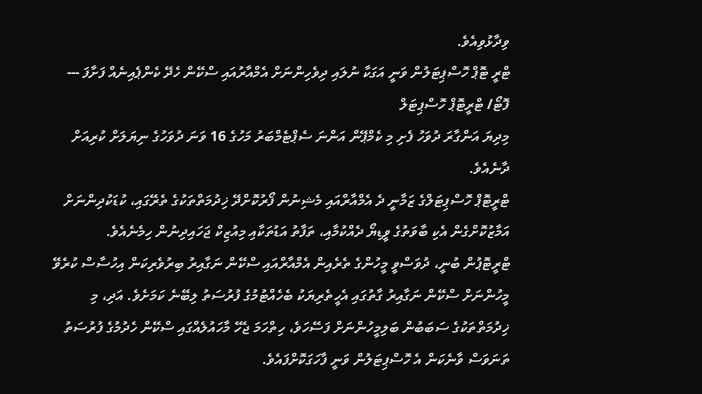ވިދާޅުވިއެވެ.
ޓްރީ ޓޮޕް ހޮސްޕިޓަލުން ވަނީ އަގަކާ ނުލައި ދިވެހިންނަށް އެމްއާރުއައި ސްކޭން ހެދޭ ކެންޕެއިނެއް ފަށާފަ --- ފޮޓޯ/ ޓްރީޓޮޕް ހޮސްޕިޓަލް
މިދިޔަ އަންގާރަ ދުވަހު ފެށި މި ކެމްޕޭން އަންނަ ސެޕްޓެމްބަރު މަހުގެ 16 ވަނަ ދުވަހުގެ ނިޔަލަށް ކުރިއަށް ދާނެއެވެ.
ޓްރީޓޮޕް ހޮސްޕިޓަލްގެ ޒަމާނީ ދެ އެމްއާރްއައި މެޝިނުން ފޯރުކޮށްދޭ ޚިދުމަތްތަކުގެ ތެރޭގައި، ކުޑަކުދިންނަށް އަމާޒުކޮށްގެން އެކި ބާވަތުގެ ވީޑިޔޯ ދެއްކުމާއި، ތަފާތު އަޑުތަކާއި މިއުޒިކް ޖަހައިދިނުން ހިމެނެއެވެ.
ޓްރީޓޮޕުން ބުނީ، ދުވަސްވީ މީހުންގެ ތެރެއިން އެމްއާރްއައި ސްކޭން ނަގާއިރު ބިރުވެރިކަން އިހުސާސް ކުރެވޭ މީހުންނަށް ސްކޭން ނަގާއިރު ގާތުގައި އެހީތެރިޔަކު ބެހެއްޓުމުގެ ފުރުސަތު ލިބޭނެ ކަމަށެވެ. އަދި، މި ޚިދުމަތްތަކުގެ ސަބަބުން ބަލިމީހުންނަށް ފަސޭހަވެ، ހިތްހަމަ ޖެހޭ މާހައުލެއްގައި ސްކޭން ހެދުމުގެ ފުރުސަތު ތަނަވަސް ވާނެކަން އެ ހޮސްޕިޓަލުން ވަނީ ފާހަގަކޮށްފައެވެ.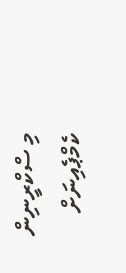މި ސްކްރީނިން ކެމްޕެއިނަށް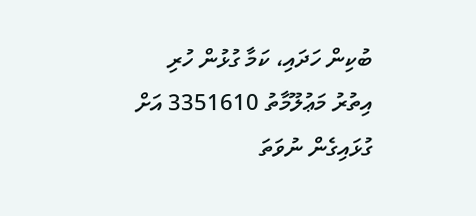ބުކިން ހަދައި، ކަމާ ގުޅުން ހުރި އިތުރު މަޢުލޫމާތު 3351610 އަށް ގުޅައިގެން ނުވަތަ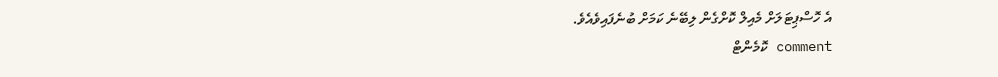އެ ހޮސްޕިޓަލަށް މެއިލް ކޮށްގެން ލިބޭނެ ކަމަށް ބުނެފައިވެއެވެ.
comment ކޮމެންޓް